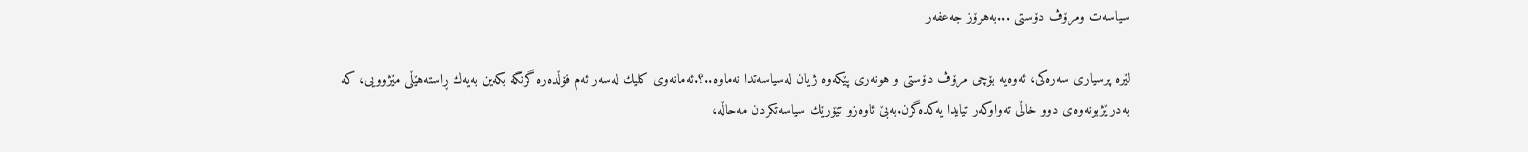سیاسه‌ت ومرۆڤ دۆستی ...به‌هرۆز جه‌عفه‌ر

لێره‌ پرسیاری سه‌ره‌كی، ئه‌وه‌یه‌ بۆچی مرۆڤ دۆستی و هونه‌ری پێكه‌وه‌ ژیان له‌سیاسه‌تدا نه‌ماوه‌..؟.ئه‌مانه‌وی كلیك له‌سه‌ر ئه‌م فۆڵده‌ره‌ گرنگه‌ بكه‌ین به‌یه‌ك ڕاسته‌هێڵی مێژوویی، كه‌ به‌درێژبونه‌وه‌ی دوو خاڵی ته‌واوكه‌ر تیایدا یه‌كده‌گرن.به‌بێ ئاوه‌زو تێۆرێك سیاسه‌تكردن مه‌حاڵه‌،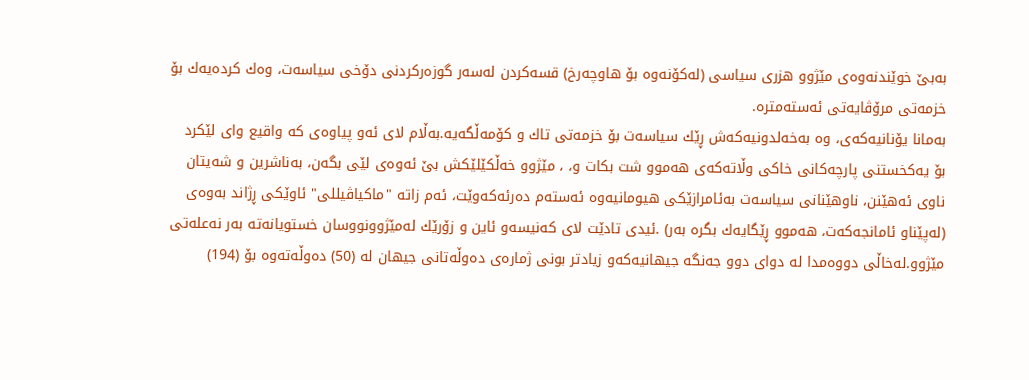به‌بێ خوێندنه‌وه‌ی مێژوو هزری سیاسی (له‌كۆنه‌وه‌ بۆ هاوچه‌رخ) قسه‌كردن له‌سه‌ر گوزه‌ركردنی دۆخی سیاسه‌ت، وه‌ك كرده‌یه‌ك بۆ خزمه‌تی مرۆڤایه‌تی ئه‌سته‌متره‌.
به‌مانا یۆنانیه‌كه‌ی، وه‌ به‌خه‌لدونیه‌كه‌ش ڕێك سیاسه‌ت بۆ خزمه‌تی تاك و كۆمه‌ڵگه‌یه‌.به‌ڵام لای ئه‌و پیاوه‌ی كه‌ واقیع وای لێكرد بۆ یه‌كخستنی پارچه‌كانی خاكی وڵاته‌كه‌ی هه‌موو شت بكات و، ، مێژوو خه‌ڵكێلێكش بێ ئه‌وه‌ی لێی بگه‌ن، به‌ناشرین و شه‌یتان ناوی ئه‌هێنن، ناوهێنانی سیاسه‌ت به‌ئامرازێكی هیومانیه‌وه‌ ئه‌سته‌م ده‌رئه‌كه‌وێت، ئه‌م زاته‌ "ماكیاڤیللی" ئاوێكی ڕژاند به‌وه‌ی (له‌پێناو ئامانجه‌كه‌ت، هه‌موو ڕێگایه‌ك بگره‌ به‌ر) .ئیدی تادێت لای كه‌نیسه‌و ئاین و زۆرێك له‌مێژوونووسان خستویانه‌ته‌ به‌ر نه‌عله‌تی مێژوو.له‌خاڵی دووه‌مدا له‌ دوای دوو جه‌نگه‌ جیهانیه‌كه‌و زیادتر بونی ژماره‌ی ده‌وڵه‌تانی جیهان له‌ (50) ده‌وڵه‌ته‌وه‌ بۆ (194)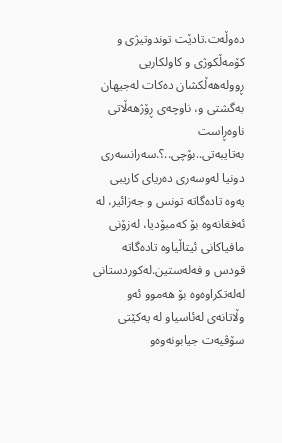ده‌وڵه‌ت.تادێت توندوتیژی و كۆمه‌ڵكوژی و كاولكاریی ڕووله‌هه‌ڵكشان ده‌كات له‌جیهان به‌گشتی و، ناوچه‌ی ڕۆژهه‌ڵاتی ناوه‌ڕاست به‌تایبه‌تی..بۆچی..؟.سه‌رانسه‌ری دونیا له‌وسه‌ری ده‌ریای كاریبی یه‌وه‌ تاده‌گاته‌ تونس و جه‌زائیر، له‌ ئه‌فغانه‌وه‌ بۆ كه‌مبۆدیا، له‌زۆنی مافیاكانی ئیتاڵیاوه‌ تاده‌گاته‌ قودس و فه‌له‌ستین.له‌كوردستانی له‌له‌تكراوه‌وه‌ بۆ هه‌موو ئه‌و وڵاتانه‌ی له‌ئاسیاو له‌ یه‌كێتی سۆڤیه‌ت جیابونه‌وه‌و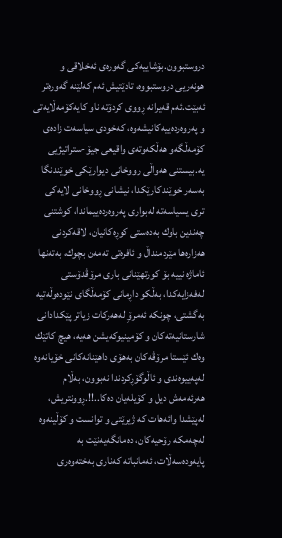دروستبوون.بۆشاییه‌كی گه‌وره‌ی ئه‌خلاقی و هونه‌ریی دروستبووه‌، تادێتیش ئه‌م كه‌لێنه‌ گه‌وره‌تر ئه‌بێت.ئه‌م قه‌یرانه‌ ڕووی كردۆته‌ ناو كایه‌كۆمه‌ڵایه‌تی و په‌روه‌رده‌ییه‌كانیشه‌وه‌، كه‌خودی سیاسه‌ت زاده‌ی كۆمه‌ڵگه‌و هه‌ڵكه‌وته‌ی واقیعی جیۆ-ستراتیژیی یه‌.بیستنی هه‌واڵی رووخانی دیوارێكی خوێندنگا به‌سه‌ر خوێندكارێكدا، نیشانی ڕووخانی لایه‌كی تری یسیاسه‌ته‌ له‌بواری په‌روه‌رده‌ییماندا، كوشتنی چه‌ندین باوك به‌ده‌ستی كوڕه‌كانیان، لاقه‌كردنی هه‌زاره‌ها مێردمنداڵ و ئافره‌تی ته‌مه‌ن بچوك، به‌ته‌نها ئاماژه‌ نییه‌ بۆ كورتهێنانی باری مرۆڤدۆستی له‌فه‌زایه‌كدا، به‌ڵكو داڕمانی كۆمه‌ڵگای نێوده‌وڵه‌تیه‌ به‌گشتی، چونكه‌ ئه‌مرۆِ له‌هه‌ركات زیاتر پێكدادانی شارستانیه‌ته‌كان و كۆمینیوكه‌یشن هه‌یه‌، هیچ كاتێك وه‌ك ئێستا مرۆڤه‌كان به‌هۆی داهێنانه‌كانی خۆیانه‌وه‌ له‌په‌ییوه‌ندی و ئاڵوگۆڕكردندا نه‌بوون، به‌ڵام هه‌رئه‌مه‌ش دیل و كۆیله‌یان ده‌كا..!!.ڕوونتریش، له‌پێشدا وائه‌هات كه‌ ژیرێتی و توانست و كۆڵینه‌وه‌ له‌چه‌مكه‌ رۆحیه‌كان، ده‌مانگه‌یه‌نێت به‌ پایه‌وده‌سه‌ڵات، ئه‌مانباته‌ كه‌ناری به‌خته‌وه‌ری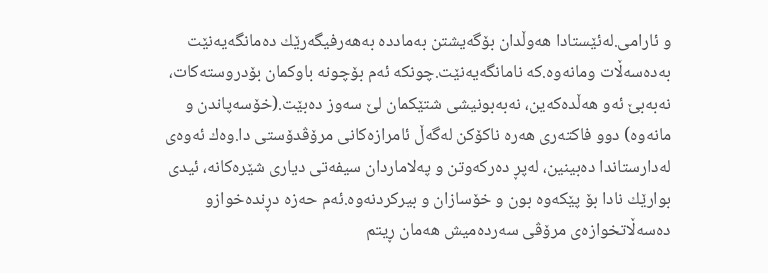و ئارامی.له‌ئێستادا هه‌وڵدان بۆگه‌یشتن به‌مادده‌ به‌هه‌رفیگه‌رێك ده‌مانگه‌یه‌نێت به‌ده‌سه‌ڵات ومانه‌وه‌.كه‌ نامانگه‌یه‌نێت.چونكه‌ ئه‌م بۆچونه‌ باوكمان بۆدروسته‌كات، نه‌به‌بێ ئه‌و هه‌ڵده‌كه‌ین، نه‌به‌بونیشی شتێكمان لێ سه‌وز ده‌بێت.(خۆسه‌پاندن و مانه‌وه‌) دوو فاكته‌ری هه‌ره‌ ناكۆكن له‌گه‌ڵ ئامرازه‌كانی مرۆڤدۆستی دا.وه‌ك ئه‌وه‌ی له‌دارستاندا ده‌بینین، له‌پڕ ده‌ركه‌وتن و په‌لاماردان سیفه‌تی دیاری شێره‌كانه‌، ئیدی بوارێك نادا بۆ پێكه‌وه‌ بون و خۆسازان و بیركردنه‌وه‌.ئه‌م حه‌زه‌ دڕنده‌خوازو ده‌سه‌ڵاتخوازه‌ی مرۆڤی سه‌رده‌میش هه‌مان ڕیتم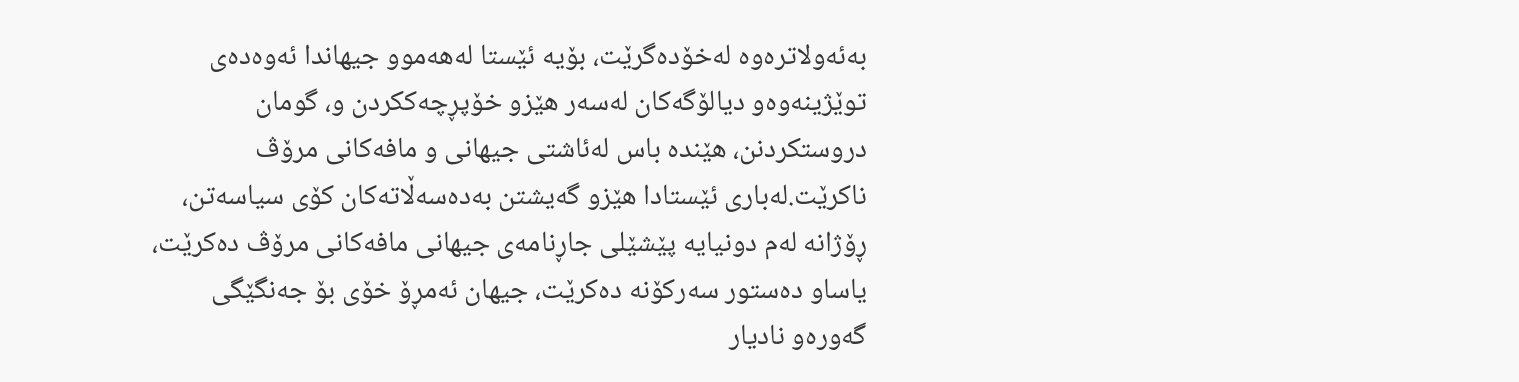به‌ئه‌ولاتره‌وه‌ له‌خۆده‌گرێت، بۆیه‌ ئێستا له‌هه‌موو جیهاندا ئه‌وه‌ده‌ی توێژینه‌وه‌و دیالۆگه‌كان له‌سه‌ر هێزو خۆپڕچه‌ككردن و، گومان دروستكردنن، هێنده‌ باس له‌ئاشتی جیهانی و مافه‌كانی مرۆڤ ناكرێت.له‌باری ئێستادا هێزو گه‌یشتن به‌ده‌سه‌ڵاته‌كان كۆی سیاسه‌تن، ڕۆژانه‌ له‌م دونیایه‌ پێشێلی جاڕنامه‌ی جیهانی مافه‌كانی مرۆڤ ده‌كرێت، یاساو ده‌ستور سه‌ركۆنه‌ ده‌كرێت، جیهان ئه‌مڕۆ خۆی بۆ جه‌نگێگی گه‌وره‌و نادیار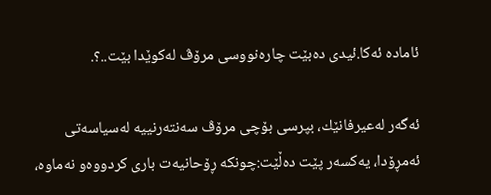ئاماده‌ ئه‌كا.ئیدی ده‌بێت چاره‌نووسی مرۆڤ له‌كوێدا بێت..؟.

ئه‌گه‌ر له‌عیرفانێك، بپرسی بۆچی مرۆڤ سه‌نته‌رنییه‌ له‌سیاسه‌تی ئه‌مڕۆدا، یه‌كسه‌ر پێت ده‌ڵێت:چونكه‌ ڕۆحانیه‌ت باری كردووه‌و نه‌ماوه‌،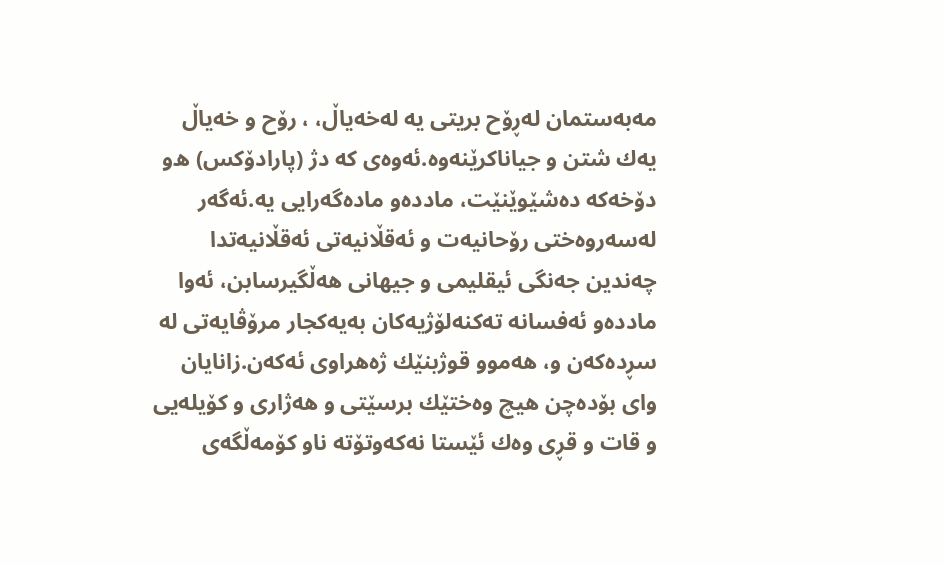مه‌به‌ستمان له‌ڕۆح بریتی یه‌ له‌خه‌یاڵ، ، رۆح و خه‌یاڵ یه‌ك شتن و جیاناكرێنه‌وه‌.ئه‌وه‌ی كه‌ دژ (پارادۆكس) ه‌و دۆخه‌كه‌ ده‌شێوێنێت، مادده‌و ماده‌گه‌رایی یه‌.ئه‌گه‌ر له‌سه‌روه‌ختی رۆحانیه‌ت و ئه‌قڵانیه‌تی ئه‌قڵانیه‌تدا چه‌ندین جه‌نگی ئیقلیمی و جیهانی هه‌ڵگیرسابن، ئه‌وا مادده‌و ئه‌فسانه‌ ته‌كنه‌لۆژیه‌كان به‌یه‌كجار مرۆڤایه‌تی له‌ سڕده‌كه‌ن و، هه‌موو قوژبنێك ژه‌هراوی ئه‌كه‌ن.زانایان وای بۆده‌چن هیچ وه‌ختێك برسێتی و هه‌ژاری و كۆیله‌یی و قات و قڕی وه‌ك ئێستا نه‌كه‌وتۆته‌ ناو كۆمه‌ڵگه‌ی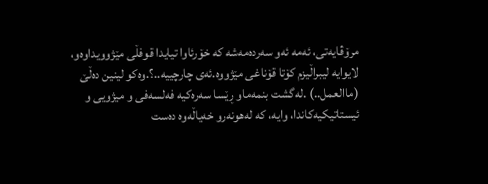مرۆڤایه‌تی، ئه‌مه‌ ئه‌و سه‌رده‌مه‌شه‌ كه‌ خۆرئاوا تیایدا قوفڵی مێژوویداوه‌و، لایوایه‌ لیبراڵیزم كۆتا قۆناغی مێژووه‌.ئه‌ی چارچییه‌..؟.وه‌كو لینین ده‌ڵێ (ماالعمل..) .له‌گشت بنمه‌ماو ڕێسا سه‌ره‌كیه‌ فه‌لسه‌فی و میژویی و ئیستاتیكیه‌كاندا، وایه‌، كه‌ له‌هونه‌رو خه‌یاڵه‌وه‌ ده‌ست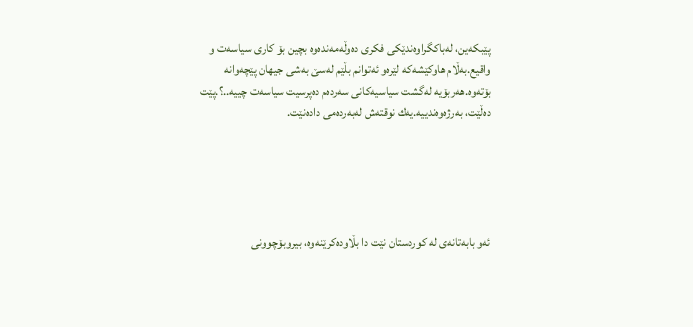پێبكه‌ین، له‌باكگراوه‌ندێكی فكری ده‌وڵه‌مه‌نده‌وه‌ بچین بۆ كاری سیاسه‌ت و واقیع.به‌ڵام هاوكێشه‌كه‌ لێره‌و ئه‌توانم بڵێم له‌سێ به‌شی جیهان پێچه‌وانه‌ بۆته‌وه‌.هه‌ربۆیه‌ له‌گشت سیاسیه‌كانی سه‌رده‌م ده‌پرسیت سیاسه‌ت چییه‌..؟.پێت ده‌ڵێت، به‌رژه‌وه‌ندییه‌.یه‌ك نوقته‌ش له‌به‌رده‌می داده‌نێت.





ئه‌و بابه‌تانه‌ی له‌ کوردستان نێت دا بڵاوده‌کرێنه‌وه‌، بیروبۆچوونی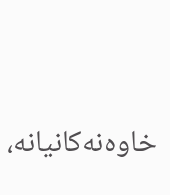خاوه‌نه‌کانیانه‌،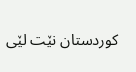کوردستان نێت لێی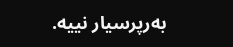به‌رپرسیار نییه‌.